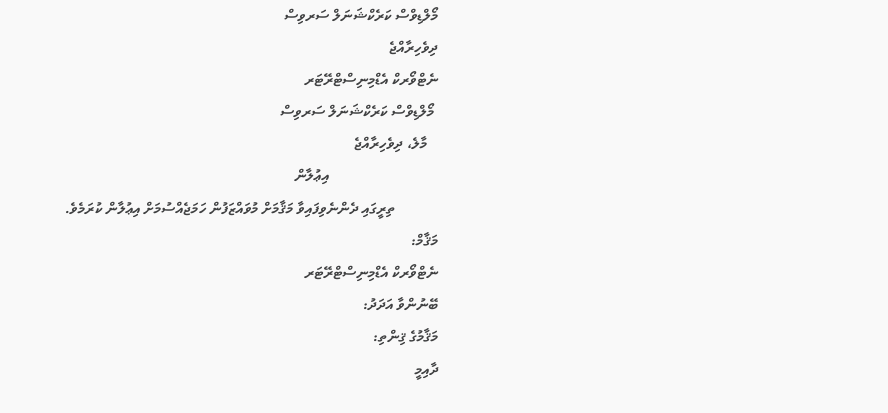މޯލްޑިވްސް ކަރެކްޝަނަލް ސަރވިސް
ދިވެހިރާއްޖެ
ނެޓްވޯރކް އެޑްމިނިސްޓްރޭޓަރ
 މޯލްޑިވްސް ކަރެކްޝަނަލް ސަރވިސް
   މާލެ، ދިވެހިރާއްޖެ
                              އިޢުލާން
            ތިރީގައި ދެންނެވިފައިވާ މަޤާމަށް މުވައްޒަފުން ހަމަޖެއްސުމަށް އިޢުލާން ކުރަމެވެ.
މަޤާމް:
ނެޓްވޯރކް އެޑްމިނިސްޓްރޭޓަރ
ބޭނުންވާ އަދަދު:
މަޤާމުގެ ޤިންތި:
ދާއިމީ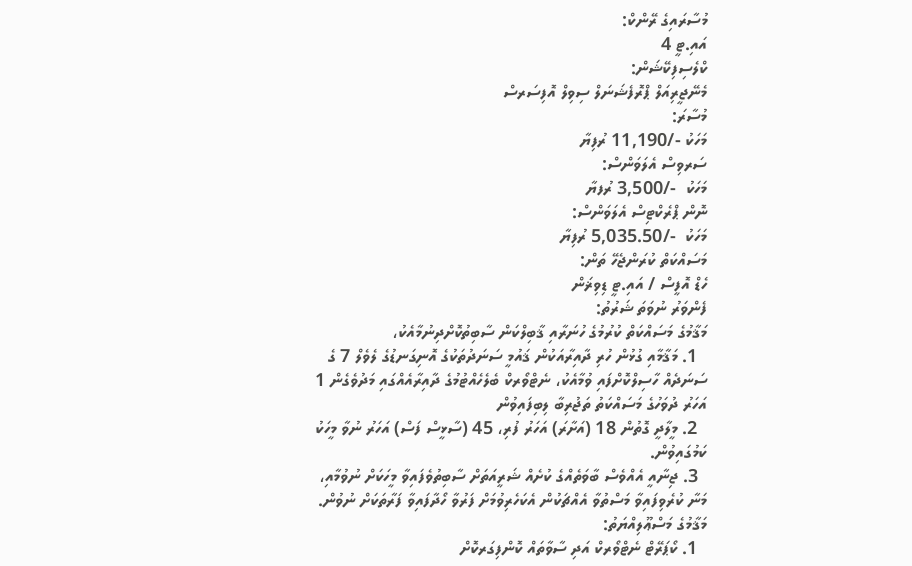މުސާރައިގެ ރޭންކް:
އައި.ޓީ 4
ކްލެސިފިކޭޝަން:
މެނޭޖީރިއަލް ޕްރޮފެޝަނަލް ސިވިލް އޮފިސަރސް
މުސާރަ:
މަހަކު -/11,190 ރުފިޔާ
ސަރވިސް އެލަވަންސް:
މަހަކު  -/3,500 ރުފޔާ
ނޮން ޕްރެކްޓިސް އެލަވަންސް:
މަހަކު  -/5,035.50 ރުފިޔާ
މަސައްކަތް ކުރަންޖެހޭ ތަން:
ހެޑް އޮފީސް / އައި.ޓީ ޑިވިޜަން
ފެންވަރު ނުވަތަ ޝަރުތު:
މަޤާމުގެ މަސައްކަތް ކުރުމުގެ ހުނަރާއި ޤާބިލްކަން ސާބިތުކޮށްދިނުމާއެކު،
  1. މަޤާމާއި ގުޅުން ހުރި ދާއިރާއަކުން ޤައުމީ ސަނަދުތަކުގެ އޮނިގަނޑުގެ ލެވެލް 7 ގެ ސަނަދެއް ހާސިލްކޮށްފައި ވުމާއެކު، ނެޓްވޯރކް ބެލެހެއްޓުމުގެ ދާއިރާއެއްގައި މަދުވެގެން 1 އަހަރު ދުވަހުގެ މަސައްކަތު ތަޖުރިބާ ލިބިފައިވުން
  2. މީލާދީ ގޮތުން 18 (އަށާރަ) އަހަރު ފުރި، 45 (ސާޅީސް ފަސް) އަހަރު ނުވާ މީހަކު ކަމުގައިވުން.
  3. ޖިނާއީ އެއްވެސް ބާވަތެއްގެ ކުށެއް ޝަރީއަތަށް ސާބިތުވެފައިވާ މީހަކަށް ނުވުމާއި، މަނާ ކުރެވިފައިވާ މަސްތުވާ އެއްޗަކުން އެކަހެރިވުމަށް ފަރުވާ ހޯދާފައިވާ ފަރާތަކަށް ނުވުން.
މަޤާމުގެ މަސްޢޫލިއްޔަތު:
  1. ކޯޕަރޭޓް ނެޓްވޯރކް އަދި ސާވާތައް ކޮންފިގަރކޮށް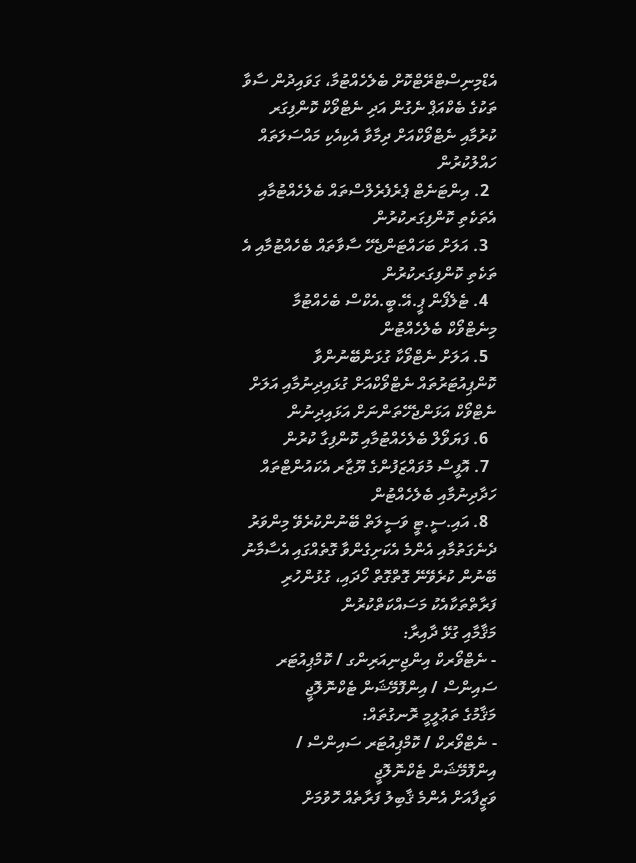އެޑްމިނިސްޓްރޭޓްކޮށް ބެލެހެއްޓުމާ، ގަވައިދުން ސާވާ ތަކުގެ ބެކްއަޕް ނެގުން އަދި ނެޓްވޯކް ކޮންފިގަރ ކުރުމާއި ނެޓްވޯކްއަށް ދިމާވާ އެކިއެކި މައްސަލަތައް ހައްލުކުރުން
  2. އިންޓަނެޓް ޕެރެފެރެލްސްތައް ބެލެހެއްޓުމާއި އެތަކެތި ކޮންފިގަރކުރުން
  3. އަލަށް ބަހައްޓަންޖެހޭ ސާވާތައް ބެހެއްޓުމާއި އެ ތަކެތި ކޮންފިގަރކުރުން
  4. ޓެލެފޯން ޕީ.އޭ.ބީ.އެކްސް ބެހެއްޓުމާ މިނެޓްވޯކް ބެލެހެއްޓުން
  5. އަލަށް ނެޓްވޯކާ ގުޅަންބޭނުންވާ ކޮންޕިއުޓަރުތައް ނެޓްވޯކްއަށް ގުޅައިދިނުމާއި އަލަށް ނެޓްވޯކް އަޅަންޖެހޭތަންނަށް އަޅައިދިނުން
  6. ފަޔަވޯލް ބެލެހެއްޓުމާއި ކޮންފިގާ ކުރުން
  7. އޮފީސް މުވައްޒަފުންގެ ޔޫޒާރ އެކައުންޓްތައް ހަދާދިނުމާއި ބެލެހެއްޓުން
  8. އައި.ސީ.ޓީ ވަސީލަތް ބޭނުންކުރެވޭ މިންވަރު ދެނެގަތުމާއި އެންމެ އެކަށިގެންވާ ގޮތެއްގައި އެސާމާނު ބޭނުން ކުރެވޭނޭ ގޮތްގޮތް ހޯދައި، ގުޅުންހުރި ފަރާތްތަކާއެކު މަސައްކަތްކުރުން
މަޤާމާއި ގުޅޭ ދާއިރާ:
- ނެޓްވޯރކް އިންޖިނިއަރިންގ / ކޮމްޕިއުޓަރ ސައިންސް / އިންފޮމޭޝަން ޓެކްނޮލޮޖީ
މަޤާމުގެ ތަޢުލީމީ ރޮނގުތައް:
- ނެޓްވޯރކް / ކޮމްޕިއުޓަރ ސައިންސް / އިންފޮމޭޝަން ޓެކްނޮލޮޖީ
ވަޒީފާއަށް އެންމެ ޤާބިލު ފަރާތެއް ހޮވުމަށް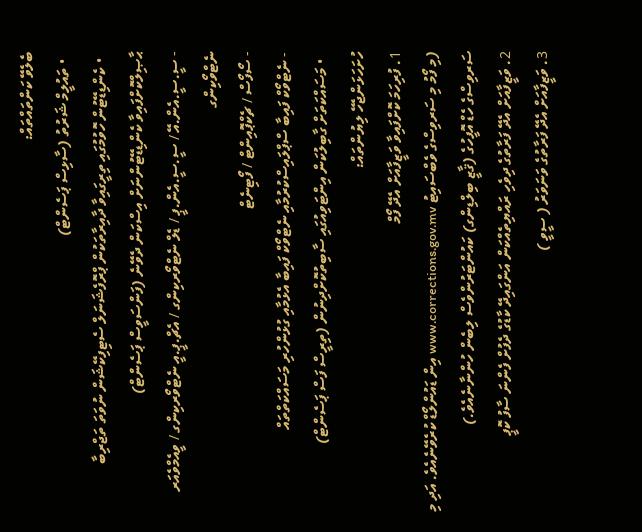ބެލެވޭ ކަންތައްތައް:
  • ތައުލީމް ޝަރުތު (ސާޅިސް ޕަސެންޓް)
  • ކެންޑިޑޭޓުން ހޮވުމުގައި ތިރީގައިވާ ދާއިރާތަކުން ޕްރޮފެޝަނަލް ސެޓިފިކޭޝަން ނުވަތަ ތަޖްރިބާ ޙާޞިލްކޮށްފައިވާ ކެންޑިޑޭޓުންނަށް އިސްކަން ދެވޭނެ (ފަންސަވީސް ޕަސެންޓް)
- ސީ.ސީ.އެން.އޭ / ސީ.ސީ.އެން.ޕީ / ޑެލް ނެޓްވޯރކިންގ / އެޗް.ޕީ.އީ ނެޓްވޯރކިންގ / ވީއެމްވެއަރ ނެޓްވޯކިންގ
- ސޯފޯސް / ޗެކްޕޮއިންޓް / ފޯޓިނެޓް
- ނެޓްވޯކް ފައިބާ ސްޕްލައިސްކުރުމާއި ނެޓްވޯކް ފައިބާ އެޅުމާއި ގުޅުންހުރި މަސައްކަތްތައް
  • މަސައްކަތަށް ގާބިލުކަން އިންޓަވިއުގައި ސާބިތުކޮށްދިނުން (ތިރީސް ފަސް ޕަސެންޓް)
ހުށަހަޅަންޖެހޭ ލިޔުންތައް:
1. ފުރިހަމަ ކޮށްފައިވާ ވަޒީފާއަށް އެދޭ ފޯމް
(މި ފޯމު މި ސަރވިސްގެ ވެބްސައިޓު www.corrections.gov.mv އިން ޑައުންލޯޑް ކުރެވޭނެއެވެ. އަދި މި ސަރވިސްގެ ހެޑް އޮފީހުގެ (ޤާޒީ ބިލްޑިންގ) ކައުންޓަރުންވެސް ލިބެން ހުންނާނެއެވެ.)
2. ވަޒީފާއަށް އެދޭ ފަރާތުގެ ދިވެހި ރައްޔިތެއްކަން އަންގައިދޭ ކާޑުގެ ދެފުށް ފެންނަ ސާފު ކޮޕީ
3. ވަޒީފާއަށް އެދޭ ފަރާތުގެ ވަނަވަރު ( ސީވީ )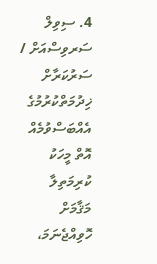4. ސިވިލް ސަރވިސްއަށް / ސަރުކަރާށް ޚިދުމަތްކުރުމުގެ އެއްބަސްވުމެއް އޮތް މީހަކު ކުރިމަތިލާ މަޤާމަށް ހޮވިއްޖެނަމަ،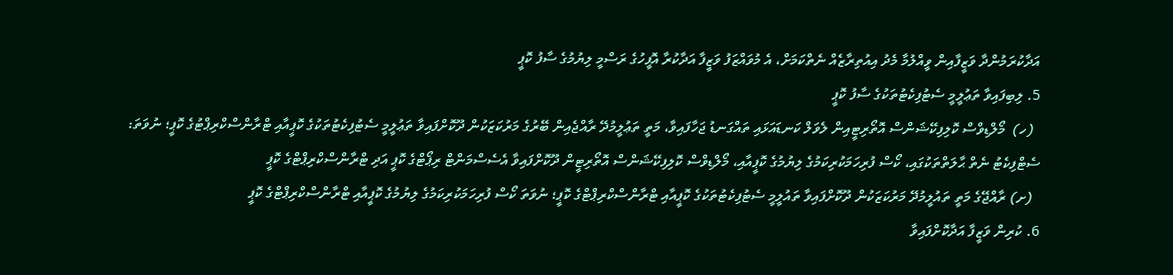އަދާކުރަމުންދާ ވަޒީފާއިން ވީއްލުމާ މެދު އިއުތިރާޒެއް ނެތްކަމަށް، އެ މުވައްޒަފު ވަޒީފާ އަދާކުރާ އޮފީހުގެ ރަސްމީ ލިޔުމުގެ ސާފު ކޮޕީ
5. ލިބިފައިވާ ތަޢުލީމީ ސެޓުފިކެޓުތަކުގެ ސާފު ކޮޕީ
  (ހ)  މޯލްޑިވްސް ކޮލިފިކޭޝަންސް އޮތޯރިޓީއިން ލެވަލް ކަނޑައަޅައި ތައްގަނޑު ޖަހާފައިވާ، މަތީ ތަޢުލީމުދޭ ރާއްޖެއިން ބޭރުގެ މަރުކަޒަކުން ދޫކޮށްފައިވާ ތަޢުލީމީ ސެޓުފިކެޓުތަކުގެ ކޮޕީއާއި ޓްރާންސްކްރިޕްޓުގެ ކޮޕީ؛ ނުވަތަ: ސެޓްފިކެޓު ނެތް ޙާލަތްތަކުގައި، ކޯސް ފުރިހަމަކުރިކަމުގެ ލިޔުމުގެ ކޮޕީއާއި، މޯލްޑިވްސް ކޮލިފިކޭޝަންސް އޮތޯރިޓީން ދޫކޮށްފައިވާ އެސެސްމަންޓް ރިޕޯޓްގެ ކޮޕީ އަދި ޓްރާންސްކްރިޕްޓްގެ ކޮޕީ
  (ށ) ރާއްޖޭގެ މަތީ ތައުލީމުދޭ މަރުކަޒަކުން ދޫކޮށްފައިވާ ތައުލީމީ ސެޓުފިކެޓުތަކުގެ ކޮޕީއާއި ޓްރާންސްކްރިޕްޓްގެ ކޮޕީ؛ ނުވަތަ ކޯސް ފުރިހަމަކުރިކަމުގެ ލިޔުމުގެ ކޮޕީއާއި ޓްރާންސްކްރިޕްޓްގެ ކޮޕީ
6. ކުރިން ވަޒީފާ އަދާކޮށްފައިވާ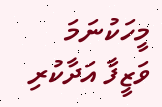މީހަކުނަމަ ވަޒީފާ އަދާކުރި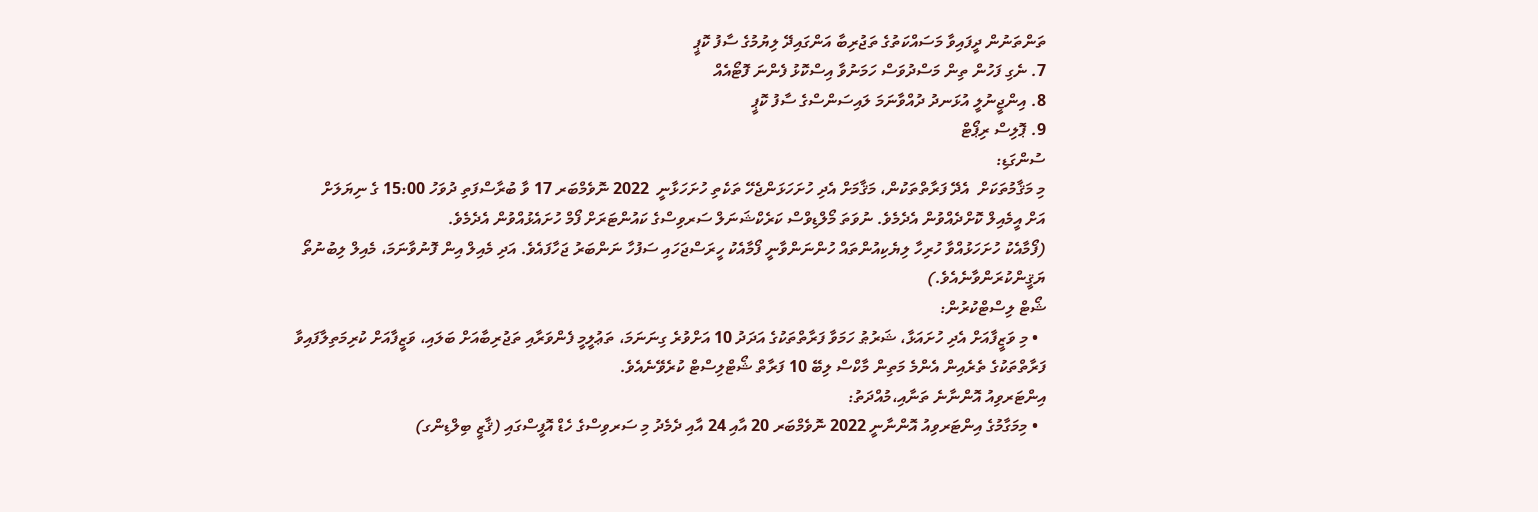ތަންތަނުން ދީފައިވާ މަސައްކަތުގެ ތަޖުރިބާ އަންގައިދޭ ލިޔުމުގެ ސާފު ކޮޕީ
7. ނެގި ފަހުން ތިން މަސްދުވަސް ހަމަނުވާ އިސްކޮޅު ފެންނަ ފޮޓޯއެއް
8. އިންޖީނުލީ އުޅަނދު ދުއްވާނަމަ ލައިސަންސްގެ ސާފު ކޮޕީ
9. ޕޮލިސް ރިޕޯޓް
ސުންގަޑި:
މި މަޤާމުތަކަށް  އެދޭ ފަރާތްތަކުން، މަޤާމަށް އެދި ހުށަހަޅަންޖެހޭ ތަކެތި ހުށަހަޅާނީ  2022 ނޮވެމްބަރ 17 ވާ ބުރާސްފަތި ދުވަހު 15:00 ގެ ނިޔަލަށް
އަށް އީމެއިލް ކޮށްދެއްވުން އެދެމެވެ. ނުވަތަ މޯލްޑިވްސް ކަރެކްޝަނަލް ސަރވިސްގެ ކައުންޓަރަށް ފޯމް ހުށައެޅުއްވުން އެދެމެވެ.
(ފޯމާއެކު ހުށަހަޅުއްވާ ހުރިހާ ލިޔެކިއުންތައް ހުންނަންވާނީ ފޯމާއެކު ހީރަސްޖަހައި ސަފުހާ ނަންބަރު ޖަހާފައެވެ. އަދި މެއިލް އިން ފޮނުވާނަމަ، މެއިލް ލިބުނުތޯ ޔަޤީންކުރަންވާނެއެވެ.)
ޝޯޓް ލިސްޓްކުރުން:
  • މި ވަޒީފާއަށް އެދި ހުށައަޅާ، ޝަރުޠު ހަމަވާ ފަރާތްތަކުގެ އަދަދު 10 އަށްވުރެ ގިނަނަމަ، ތަޢުލީމީ ފެންވަރާއި ތަޖުރިބާއަށް ބަލައި، ވަޒީފާއަށް ކުރިމަތިލާފައިވާ ފަރާތްތަކުގެ ތެރެއިން އެންމެ މަތިން މާކްސް ލިބޭ 10 ފަރާތް ޝޯޓްލިސްޓް ކުރެވޭނެއެވެ.
އިންޓަރވިއު އޮންނާނެ ތަނާއި،މުއްދަތު:
  • މިމަގާމުގެ އިންޓަރވިއު އޮންނާނީ 2022 ނޮވެމްބަރ 20 އާއި 24 އާއި ދެމެދު މި ސަރވިސްގެ ހެޑް އޮފީސްގައި (ޤާޒީ ބިލްޑިންގ)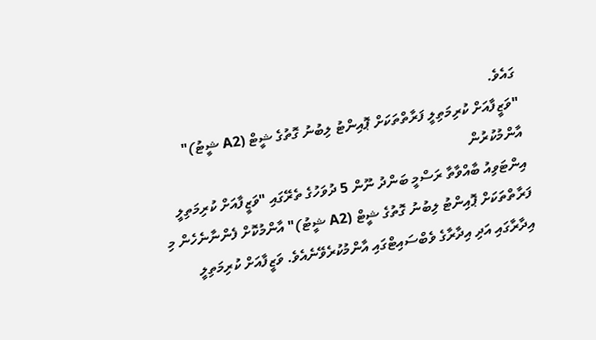ގައެވެ.
"ވަޒީފާއަށް ކުރިމަތިލީ ފަރާތްތަކަށް ޕޮއިންޓު ލިބުނު ގޮތުގެ ޝީޓް (A2 ޝީޓު)" އާންމުކުރުން
އިންޓަވިއު ބާއްވާތާ ރަސްމީ ބަންދު ނޫން 5 ދުވަހުގެ ތެރޭގައި "ވަޒީފާއަށް ކުރިމަތިލީ ފަރާތްތަކަށް ޕޮއިންޓު ލިބުނު ގޮތުގެ ޝީޓް (A2 ޝީޓު)" އާންމުކޮށް ފެންނާނެހެން މި އިދާރާގައި އަދި އިދާރާގެ ވެބްސައިޓްގައި އާންމުކުރެވޭނެއެވެ. ވަޒީފާއަށް ކުރިމަތިލީ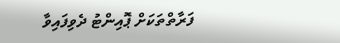ފަރާތްތަކަށް ޕޮއިންޓު ދެވިފައިވާ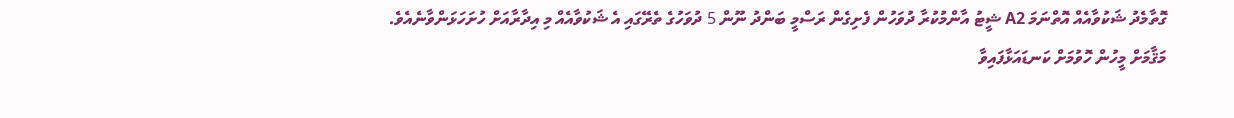ގޮތާމެދު ޝަކުވާއެއް އޮތްނަމަ A2 ޝީޓު އާންމުކުރާ ދުވަހުން ފެށިގެން ރަސްމީ ބަންދު ނޫން 5 ދުވަހުގެ ތެރޭގައި އެ ޝަކުވާއެއް މި އިދާރާއަށް ހުށަހަޅަންވާނެއެވެ.
މަޤާމަށް މީހުން ހޮވުމަށް ކަނޑައަޅާފައިވާ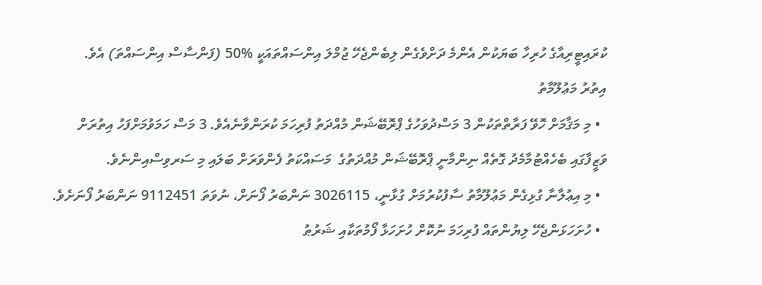ކުރައިޓީރިއާގެ ހުރިހާ ބަޔަކުން އެންމެ ދަށްވެގެން ލިބެންޖެހޭ ޖުމްލަ އިންސައްތައަކީ %50 (ފަންސާސް އިންސައްތަ) އެވެ.
އިތުރު މަޢުލޫމާތު
  • މި މަޤާމަށް ހޮވޭ ފަރާތްތަކުން 3 މަސްދުވަހުގެ ޕްރޮބޭޝަން މުއްދަތު ފުރިހަމަ ކުރަންވާނެއެވެ. 3 މަސް ހަމަވުމަށްފަހު އިތުރަށް ވަޒީފާގައި ބެހެއްޓުމާމެދު ގޮތެއް ނިންމާނީ ޕްރޮބޭޝަން މުއްދަތުގެ  މަސައްކަތު ފެންވަރަށް ބަލައި މި ސަރވިސްއިންނެވެ.
  • މި އިޢުލާނާ ގުޅިގެން މަޢުލޫމާތު ސާފުކުރުމަށް ގުޅާނީ، 3026115 ނަންބަރު ފޯނަށް، ނުވަތަ 9112451 ނަންބަރު ފޯނަށެވެ.
  • ހުށަހަޅަންޖެހޭ ލިޔުންތައް ފުރިހަމަ ނުކޮށް ހުށަހަޅާ ފޯމުތަކާއި ޝަރުޠު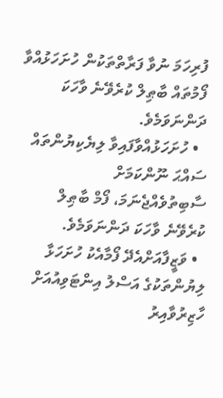ފުރިހަމަ ނުވާ ފަރާތްތަކުން ހުށަހަޅުއްވާ ފޯމުތައް ބާޠިލް ކުރެވޭނެ ވާހަކަ ދަންނަވަމެވެ.
  • ހުށަހަޅުއްވާފައިވާ ލިޔެކިޔުންތައް ސައްޙަ ނޫންކަމަށް ސާބިތުވެއްޖެނަމަ، ފޯމް ބާޠިލް ކުރެވޭނެ ވާހަކަ ދަންނަވަމެވެ.
  • ވަޒީފާއަށްއެދޭ ފޯމާއެކު ހުށަހަޅާ ލިޔުންތަކުގެ އަސްލު އިންޓަވިއުއަށް ހާޒިރުވާއިރު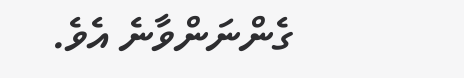ގެންނަންވާނެ އެވެ.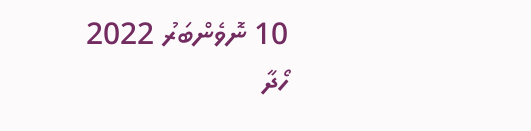10 ނޮވެންބަރު 2022
ހޯދާ